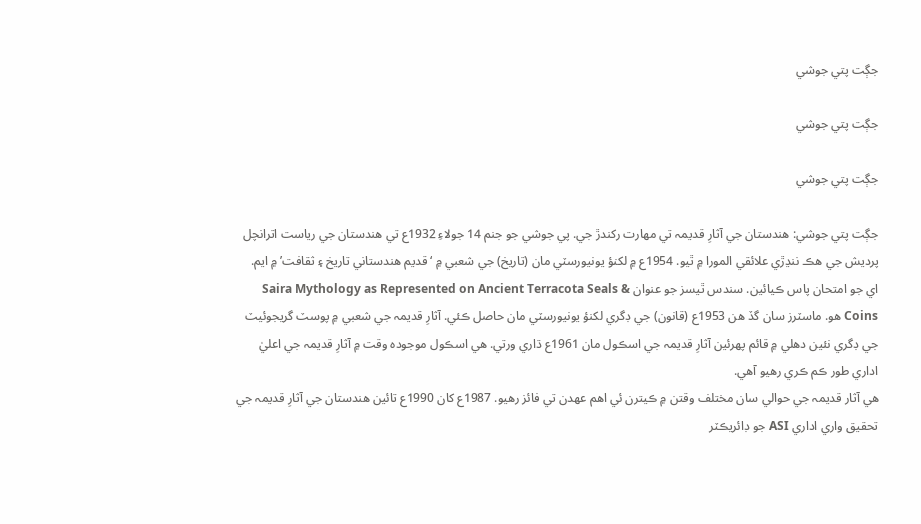جڳت پتي جوشي

جڳت پتي جوشي

جڳت پتي جوشي

جڳت پتي جوشي: هندستان جي آثارِ قديمہ تي مهارت رکندڙ جي. پي جوشي جو جنم 14 جولاءِ 1932ع تي هندستان جي رياست اترانچل پرديش جي هڪ ننڍڙي علائقي المورا ۾ ٿيو. 1954ع ۾ لکنؤ يونيورسٽي مان (تاريخ) جي شعبي ۾ ‘قديم هندستاني تاريخ ۽ ثقافت’ ۾ ايم. اي جو امتحان پاس ڪيائين. سندس ٿيسز جو عنوان Saira Mythology as Represented on Ancient Terracota Seals & Coins هو. ماسٽرز سان گڏ هن 1953ع (قانون) جي ڊگري لکنؤ يونيورسٽي مان حاصل ڪئي. آثارِ قديمہ جي شعبي ۾ پوسٽ گريجوئيٽ جي ڊگري نئين دهلي ۾ قائم پهرئين آثارِ قديمہ جي اسڪول مان 1961ع ڌاري ورتي. هي اسڪول موجودہ وقت ۾ آثارِ قديمہ جي اعليٰ اداري طور ڪم ڪري رهيو آهي.
هي آثار قديمہ جي حوالي سان مختلف وقتن ۾ ڪيترن ئي اهم عهدن تي فائز رهيو. 1987ع کان 1990ع تائين هندستان جي آثارِ قديمہ جي تحقيق واري اداري ASI جو ڊائريڪٽر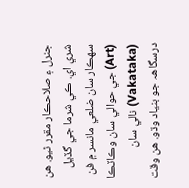جنرل ۽ صلاحڪار مقرر ٿيو. هن شري اي. ڪي شرما جي گڏيل سهڪار سان ضلعي مانسر ۾ فن (Art) جي حوالي سان وڪاٽڪا (Vakataka) نالي سان درسگاھہ جو بنياد وڌو. هن وقت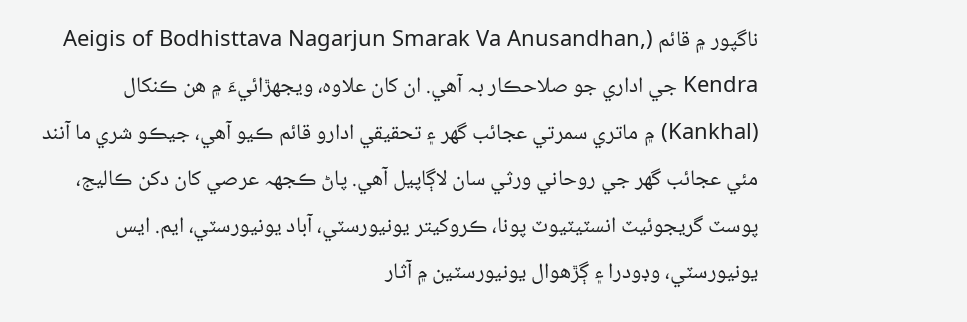ناگپور ۾ قائم (Aeigis of Bodhisttava Nagarjun Smarak Va Anusandhan, Kendra جي اداري جو صلاحڪار بہ آهي. ان کان علاوه، ويجهڙائيءَ ۾ هن ڪنکال (Kankhal) ۾ ماتري سمرتي عجائب گهر ۽ تحقيقي ادارو قائم ڪيو آهي، جيڪو شري ما آنند مئي عجائب گهر جي روحاني ورثي سان لاڳاپيل آهي. پاڻ ڪجهہ عرصي کان دکن ڪاليج، پوسٽ گريجوئيٽ انسٽيٽيوٽ پونا، ڪروکيتر يونيورسٽي، آباد يونيورسٽي، ايم. ايس يونيورسٽي، وڊودرا ۽ ڳڙهوال يونيورسٽين ۾ آثار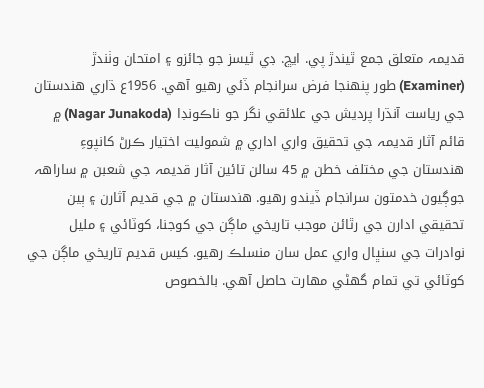قديمہ متعلق جمع ٿيندڙ پي. ايڇ. ڊي ٿيسز جو جائزو ۽ امتحان وٺندڙ (Examiner) طور پنهنجا فرض سرانجام ڏئي رهيو آهي. 1956ع ڌاري هندستان جي رياست آنڌرا پرديش جي علائقي نگر جو ناڪونڊا (Nagar Junakoda) ۾ قائم آثار قديمہ جي تحقيق واري اداري ۾ شموليت اختيار ڪرڻ کانپوءِ هندستان جي مختلف خطن ۾ 45 سالن تائين آثار قديمہ جي شعبن ۾ ساراھہ جوڳيون خدمتون سرانجام ڏيندو رهيو. هندستان ۾ جي قديم آثارن ۽ ٻين تحقيقي ادارن جي رٿائن موجب تاريخي ماڳن جي کوجنا، کوٽائي ۽ مليل نوادرات جي سنڀال واري عمل سان منسلڪ رهيو. کيس قديم تاريخي ماڳن جي کوٽائي تي تمام گهڻي مهارت حاصل آهي. بالخصوص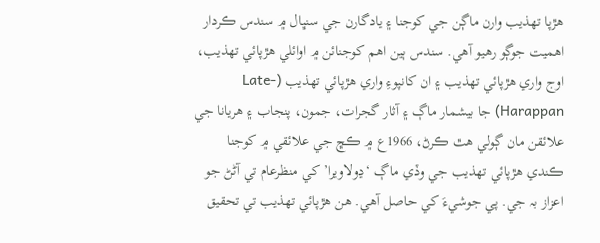هڙپا تھذيب وارن ماڳن جي کوجنا ۽ يادگارن جي سنڀال ۾ سندس ڪردار اهميت جوڳو رهيو آهي. سندس ٻين اهم کوجنائن ۾ اوائلي هڙپائي تهذيب، اوج واري هڙپائي تھذيب ۽ ان کانپوءِ واري هڙپائي تھذيب (Late- Harappan) جا بيشمار ماڳ ۽ آثار گجرات، جمون، پنجاب ۽ هريانا جي علائقن مان ڳولي هٿ ڪرڻ، 1966ع ۾ ڪڇ جي علائقي ۾ کوجنا ڪندي هڙپائي تھذيب جي وڏي ماڳ ‘ڍولاويرا’ کي منظرعام تي آڻڻ جو اعزاز بہ جي. پي جوشيءَ کي حاصل آهي. هن هڙپائي تھذيب تي تحقيق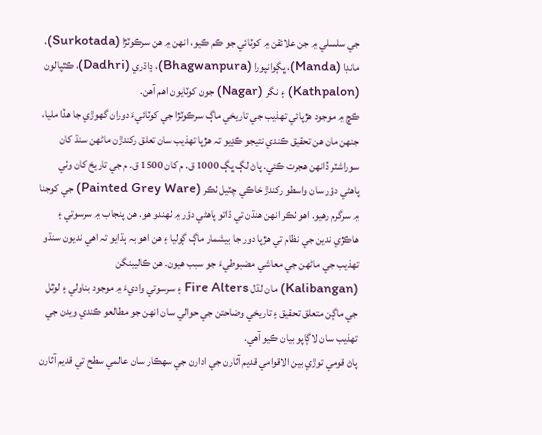جي سلسلي ۾ جن علائقن ۾ کوٽائي جو ڪم ڪيو، انهن ۾ هن سرڪوٽڙا (Surkotada)، مانڊا (Manda)، ڀڳوانپورا (Bhagwanpura)، ڍاڌري (Dadhri)، ڪٿپالون (Kathpalon) ۽ نگر (Nagar) جون کوٽايون اهم آهن.
ڪڇ ۾ موجود هڙپائي تھذيب جي تاريخي ماڳ سرڪوٽڙا جي کوٽائيءَ دوران گهوڙي جا هڏا مليا، جنهن مان هن تحقيق ڪندي نتيجو ڪڍيو تہ هڙپا تھذيب سان تعلق رکندڙن ماڻهن سنڌ کان سوراشٽر ڏانهن هجرت ڪئي. پاڻ لڳ ڀڳ 1000 ق. م کان 1500 ق. م جي تاريخ کان وٺي پاهڻي دؤر سان واسطو رکندڙ خاڪي چٽيل ٺڪر (Painted Grey Ware) جي کوجنا ۾ سرگرم رهيو. اهو ٺڪر انهن هنڌن تي ڌاتو پاهڻي دؤر ۾ ٺهندو هو. هن پنجاب ۾ سرسوتي ۽ هاڪڙي ندين جي نظام تي هڙپا دور جا بيشمار ماڳ ڳوليا ۽ هن اهو بہ ٻڌايو تہ اهي نديون سنڌو تھذيب جي ماڻهن جي معاشي مضبوطيءَ جو سبب هيون. هن ڪاليبنگن (Kalibangan) مان لڌل Fire Alters ۽ سرسوتي واديءَ ۾ موجود بناولي ۽ لوٿل جي ماڳن متعلق تحقيق ۽ تاريخي وضاحتن جي حوالي سان انهن جو مطالعو ڪندي ويدن جي تھذيب سان لاڳاپو بيان ڪيو آهي.
پاڻ قومي توڙي بين الاقوامي قديم آثارن جي ادارن جي سهڪار سان عالمي سطح تي قديم آثارن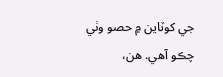جي کوٽاين ۾ حصو وٺي چڪو آهي. هن،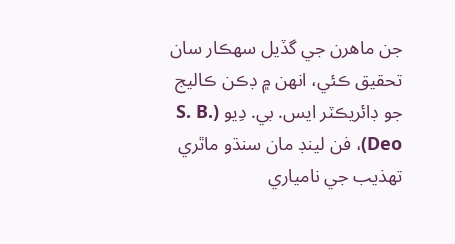جن ماهرن جي گڏيل سهڪار سان تحقيق ڪئي، انهن ۾ ڊڪن ڪاليج جو ڊائريڪٽر ايس. بي. دِيو (S. B. Deo)، فن لينڊ مان سنڌو ماٿري تھذيب جي نامياري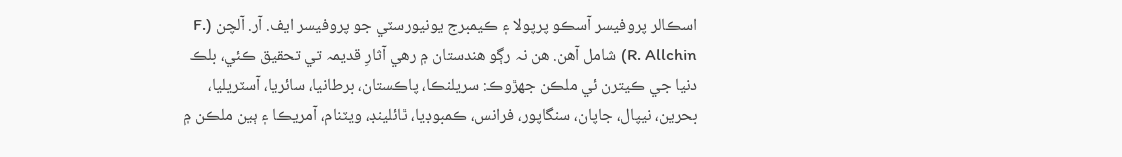اسڪالر پروفيسر آسڪو پرپولا ۽ ڪيمبرج يونيورسٽي جو پروفيسر ايف. آر. آلچن (F. R. Allchin) شامل آهن. هن نہ رڳو هندستان ۾ رهي آثارِ قديمہ تي تحقيق ڪئي، بلڪ دنيا جي ڪيترن ئي ملڪن جھڙوڪ: سريلنڪا، پاڪستان، برطانيا، سائريا، آسٽريليا، بحرين، نيپال، جاپان، سنگاپور، فرانس، ڪمبوڊيا، ٿائلينڊ، ويٽنام، آمريڪا ۽ ٻين ملڪن ۾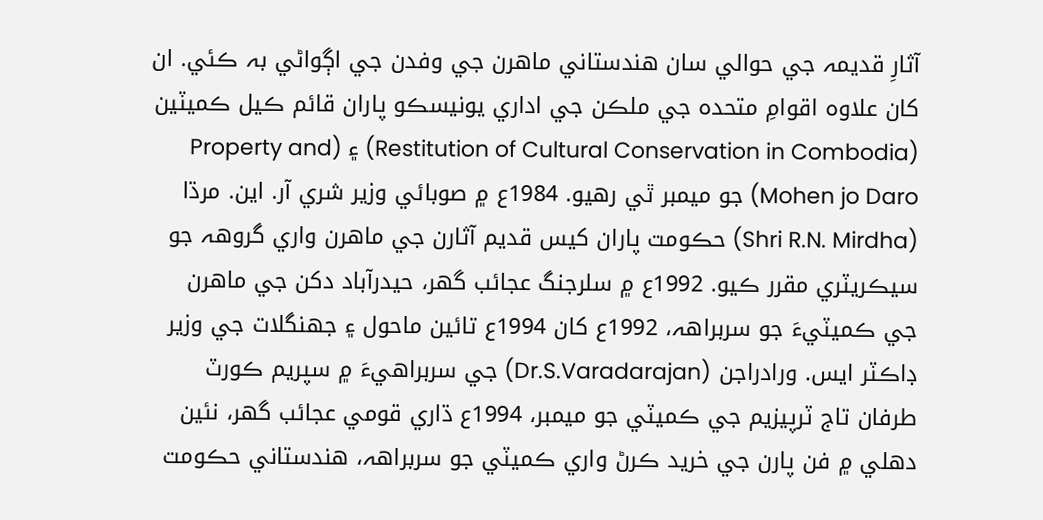آثارِ قديمہ جي حوالي سان هندستاني ماهرن جي وفدن جي اڳواڻي بہ ڪئي. ان کان علاوہ اقوامِ متحدہ جي ملڪن جي اداري يونيسڪو پاران قائم ڪيل ڪميٽين (Restitution of Cultural Conservation in Combodia) ۽ (Property and Mohen jo Daro) جو ميمبر ٿي رهيو. 1984ع ۾ صوبائي وزير شري آر. اين. مرڌا (Shri R.N. Mirdha) حڪومت پاران کيس قديم آثارن جي ماهرن واري گروھہ جو سيڪريٽري مقرر ڪيو. 1992ع ۾ سلرجنگ عجائب گهر، حيدرآباد دکن جي ماهرن جي ڪميٽيءَ جو سربراھہ، 1992ع کان 1994ع تائين ماحول ۽ جهنگلات جي وزير ڊاڪٽر ايس. ورادراجن (Dr.S.Varadarajan) جي سربراهيءَ ۾ سپريم ڪورٽ طرفان تاج ٽرپيزيم جي ڪميٽي جو ميمبر، 1994ع ڌاري قومي عجائب گهر، نئين دهلي ۾ فن پارن جي خريد ڪرڻ واري ڪميٽي جو سربراھہ، هندستاني حڪومت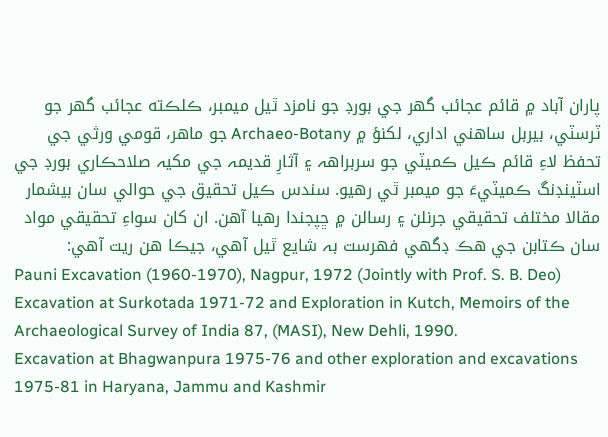پاران آباد ۾ قائم عجائب گهر جي بورڊ جو نامزد ٿيل ميمبر، ڪلڪته عجائب گهر جو ٽرسٽي، بيربل ساهني اداري، لکنؤ ۾ Archaeo-Botany جو ماهر، قومي ورثي جي تحفظ لاءِ قائم ڪيل ڪميٽي جو سربراھہ ۽ آثارِ قديمہ جي مکيہ صلاحڪاري بورڊ جي اسٽينڊنگ ڪميٽيءَ جو ميمبر ٿي رهيو. سندس ڪيل تحقيق جي حوالي سان بيشمار مقالا مختلف تحقيقي جرنلن ۽ رسالن ۾ ڇپجندا رهيا آهن. ان کان سواءِ تحقيقي مواد سان ڪتابن جي هڪ ڊگهي فهرست بہ شايع ٿيل آهي، جيڪا هن ريت آهي:
Pauni Excavation (1960-1970), Nagpur, 1972 (Jointly with Prof. S. B. Deo)
Excavation at Surkotada 1971-72 and Exploration in Kutch, Memoirs of the Archaeological Survey of India 87, (MASI), New Dehli, 1990.
Excavation at Bhagwanpura 1975-76 and other exploration and excavations 1975-81 in Haryana, Jammu and Kashmir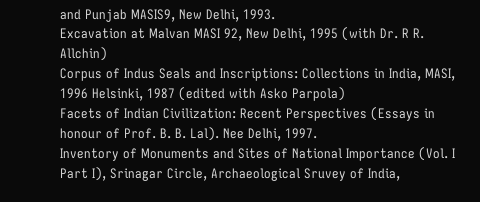and Punjab MASIS9, New Delhi, 1993.
Excavation at Malvan MASI 92, New Delhi, 1995 (with Dr. R R. Allchin)
Corpus of Indus Seals and Inscriptions: Collections in India, MASI, 1996 Helsinki, 1987 (edited with Asko Parpola)
Facets of Indian Civilization: Recent Perspectives (Essays in honour of Prof. B. B. Lal). Nee Delhi, 1997.
Inventory of Monuments and Sites of National Importance (Vol. I Part I), Srinagar Circle, Archaeological Sruvey of India,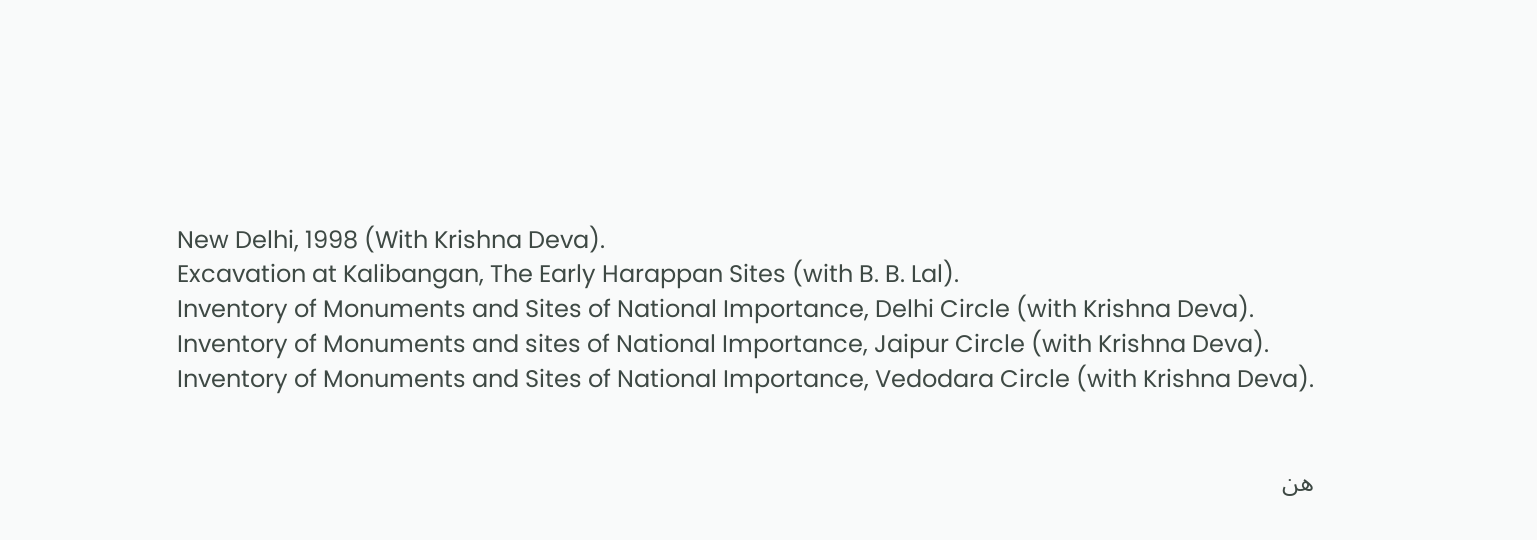New Delhi, 1998 (With Krishna Deva).
Excavation at Kalibangan, The Early Harappan Sites (with B. B. Lal).
Inventory of Monuments and Sites of National Importance, Delhi Circle (with Krishna Deva).
Inventory of Monuments and sites of National Importance, Jaipur Circle (with Krishna Deva).
Inventory of Monuments and Sites of National Importance, Vedodara Circle (with Krishna Deva).


هن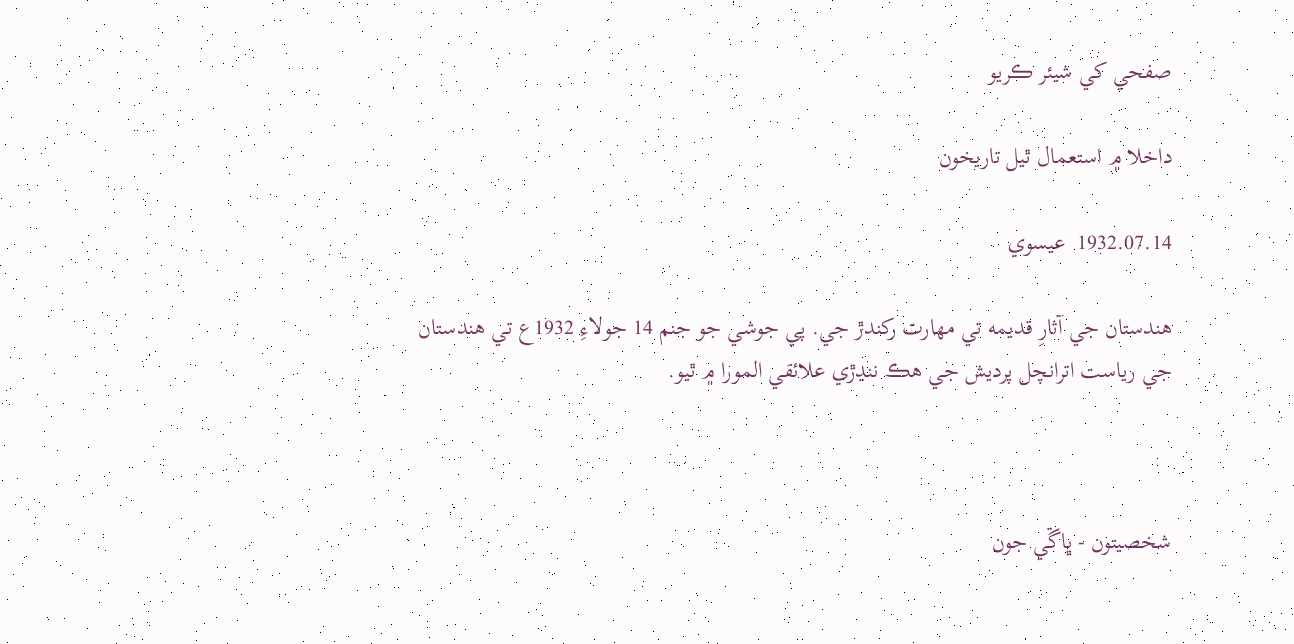صفحي کي شيئر ڪريو

داخلا ۾ استعمال ٿيل تاريخون

1932.07.14  عيسوي

هندستان جي آثارِ قديمه تي مهارت رکندڙ جي. پي جوشي جو جنم 14 جولاءِ 1932ع تي هندستان جي رياست اترانچل پرديش جي هڪ ننڍڙي علائقي المورا ۾ ٿيو.



شخصيتون - ڀاڱي جون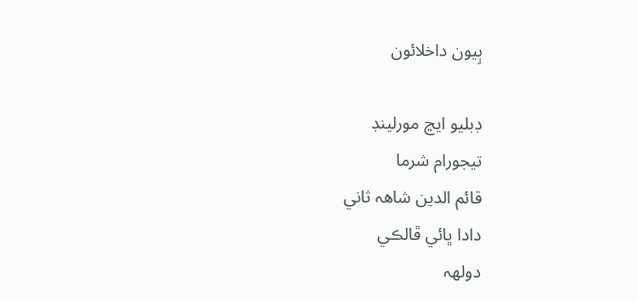ٻِيون داخلائون

ڊبليو ايڇ مورلينڊ
تيجورام شرما
قائم الدين شاھہ ثاني
دادا ڀائي ڦالڪي
دولھہ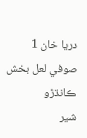دريا خان 1
صوفي لعل بخش ڪانڌڙو
شير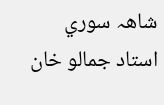شاھہ سوري
استاد جمالو خان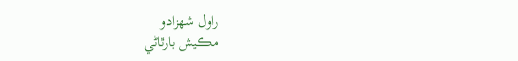راول شھزادو
مڪيش بارٿاڻي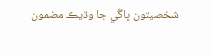شخصيتون ڀاڱي جا وڌيڪ مضمون